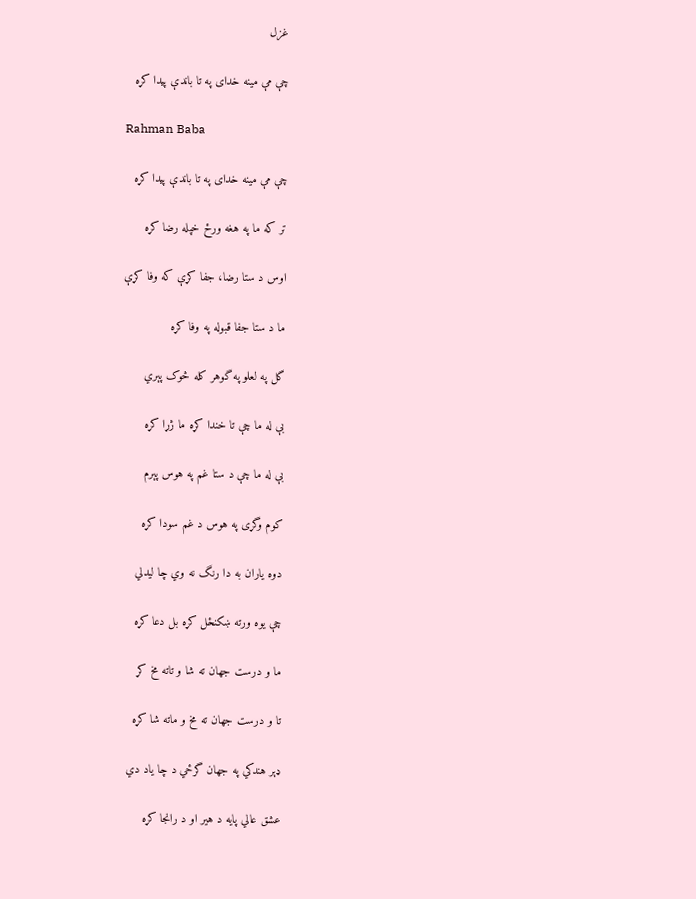غزل

چې مې مينه خدای په تا باندې پيدا کړه

Rahman Baba

چې مې مينه خدای په تا باندې پيدا کړه

تر که ما په هغه ورځ خپله رضا کړه

اوس د ستا رضا، جفا کړې که وفا کړې

ما د ستا جفا قبوله په وفا کړه

گل په لعلو په گوهر کله څوک پېري

بې له ما چې تا خندا کړه ما ژړا کړه

بې له ما چې د ستا غم په هوس پېرم

کوم وگړی په هوس د غم سودا کړه

دوه ياران به دا رنگ نه وي چا ليدلي

چې يوه ورته ښکنځل کړه بل دعا کړه

ما و درست جهان ته شا و تاته مخ کړ

تا و درست جهان ته مخ و ماته شا کړه

ډېر هندکي په جهان گرځي د چا ياد دي

عشق عالي پايه د هير او د رانجا کړه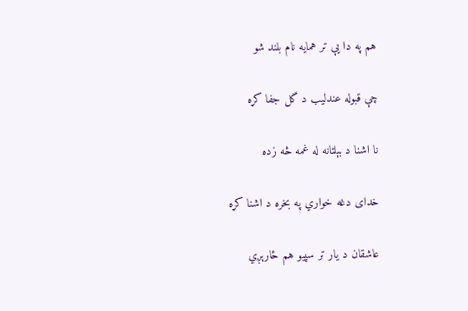هم په دا يې تر همايه نام بلند شو

چې قبوله عندليب د گل جفا کړه

نا اشنا د بېلتانه له غمه څه زده

خدای دغه خواري په بخره د اشنا کړه

عاشقان د يار تر سپيو هم ځارېږي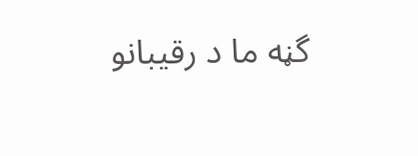گڼه ما د رقيبانو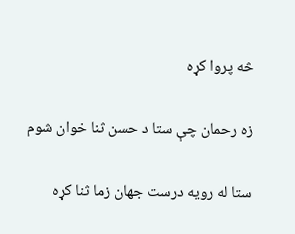څه پروا کړه

زه رحمان چې ستا د حسن ثنا خوان شوم

ستا له رويه درست جهان زما ثنا کړه